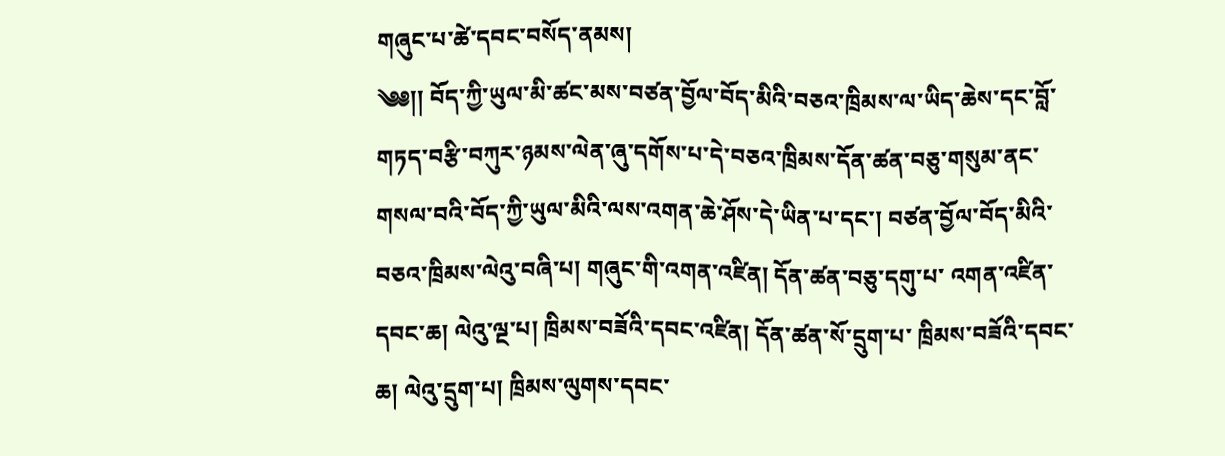གཞུང་པ་ཚེ་དབང་བསོད་ནམས།
༄༅།། བོད་ཀྱི་ཡུལ་མི་ཚང་མས་བཙན་བྱོལ་བོད་མིའི་བཅའ་ཁྲིམས་ལ་ཡིད་ཆེས་དང་བློ་གཏད་བརྩི་བཀུར་ཉམས་ལེན་ཞུ་དགོས་པ་དེ་བཅའ་ཁྲིམས་དོན་ཚན་བཅུ་གསུམ་ནང་གསལ་བའི་བོད་ཀྱི་ཡུལ་མིའི་ལས་འགན་ཆེ་ཤོས་དེ་ཡིན་པ་དང་། བཙན་བྱོལ་བོད་མིའི་བཅའ་ཁྲིམས་ལེའུ་བཞི་པ། གཞུང་གི་འགན་འཛིན། དོན་ཚན་བཅུ་དགུ་པ་ འགན་འཛིན་དབང་ཆ། ལེའུ་ལྔ་པ། ཁྲིམས་བཟོའི་དབང་འཛིན། དོན་ཚན་སོ་དྲུག་པ་ ཁྲིམས་བཟོའི་དབང་ཆ། ལེའུ་དྲུག་པ། ཁྲིམས་ལུགས་དབང་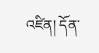འཛིན། དོན་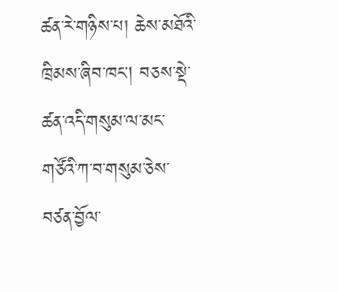ཚན་རེ་གཉིས་པ། ཆེས་མཐོའི་ཁྲིམས་ཞིབ་ཁང། བཅས་སྡེ་ཚན་འདི་གསུམ་ལ་མང་གཙོའི་ཀ་བ་གསུམ་ཅེས་བཙན་བྱོལ་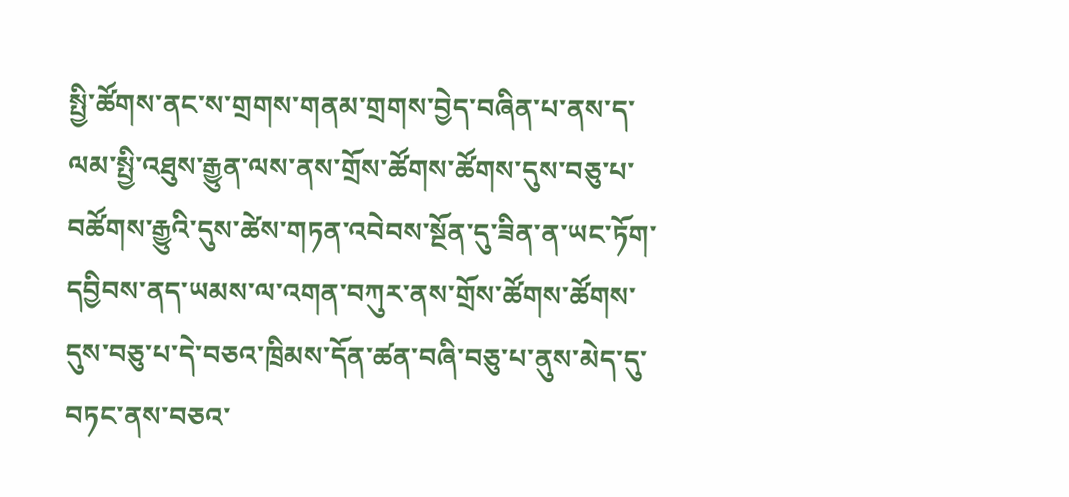སྤྱི་ཚོགས་ནང་ས་གྲགས་གནམ་གྲགས་བྱེད་བཞིན་པ་ནས་ད་ལམ་སྤྱི་འཐུས་རྒྱུན་ལས་ནས་གྲོས་ཚོགས་ཚོགས་དུས་བཅུ་པ་བཚོགས་རྒྱུའི་དུས་ཚེས་གཏན་འབེབས་སྔོན་དུ་ཟིན་ན་ཡང་ཏོག་དབྱིབས་ནད་ཡམས་ལ་འགན་བཀུར་ནས་གྲོས་ཚོགས་ཚོགས་དུས་བཅུ་པ་དེ་བཅའ་ཁྲིམས་དོན་ཚན་བཞི་བཅུ་པ་ནུས་མེད་དུ་བཏང་ནས་བཅའ་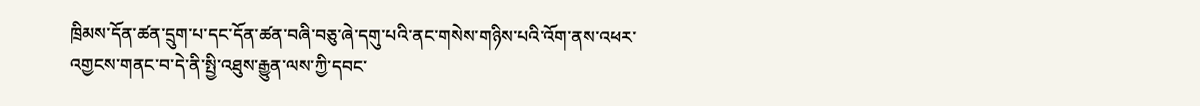ཁྲིམས་དོན་ཚན་དྲུག་པ་དང་དོན་ཚན་བཞི་བཅུ་ཞེ་དགུ་པའི་ནང་གསེས་གཉིས་པའི་འོག་ནས་འཕར་འགྱངས་གནང་བ་དེ་ནི་སྤྱི་འཐུས་རྒྱུན་ལས་ཀྱི་དབང་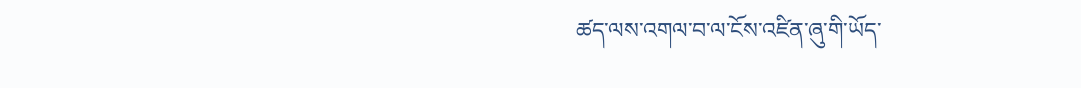ཚད་ལས་འགལ་བ་ལ་ངོས་འཛིན་ཞུ་གི་ཡོད་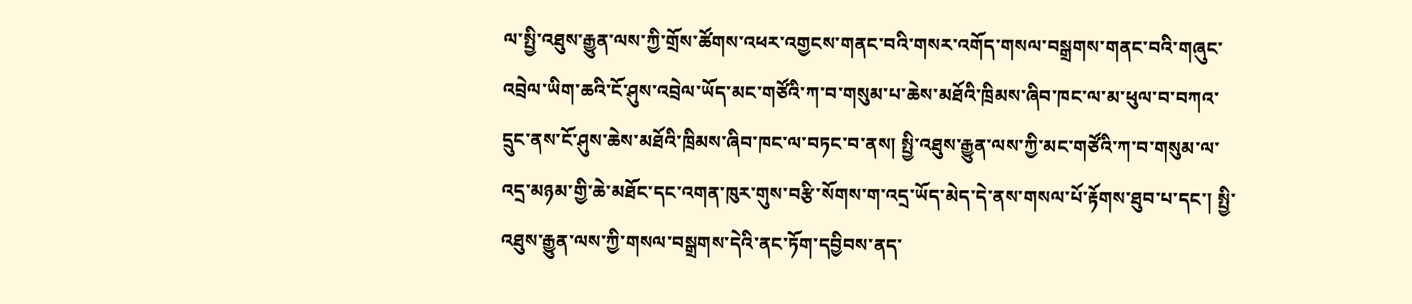ལ་སྤྱི་འཐུས་རྒྱུན་ལས་ཀྱི་གྲོས་ཚོགས་འཕར་འགྱངས་གནང་བའི་གསར་འགོད་གསལ་བསྒྲགས་གནང་བའི་གཞུང་འབྲེལ་ཡིག་ཆའི་ངོ་ཤུས་འབྲེལ་ཡོད་མང་གཙོའི་ཀ་བ་གསུམ་པ་ཆེས་མཐོའི་ཁྲིམས་ཞིབ་ཁང་ལ་མ་ཕུལ་བ་བཀའ་དྲུང་ནས་ངོ་ཤུས་ཆེས་མཐོའི་ཁྲིམས་ཞིབ་ཁང་ལ་བཏང་བ་ནས། སྤྱི་འཐུས་རྒྱུན་ལས་ཀྱི་མང་གཙོའི་ཀ་བ་གསུམ་ལ་འདྲ་མཉམ་གྱི་ཆེ་མཐོང་དང་འགན་ཁུར་གུས་བརྩི་སོགས་ག་འདྲ་ཡོད་མེད་དེ་ནས་གསལ་པོ་རྟོགས་ཐུབ་པ་དང་། སྤྱི་འཐུས་རྒྱུན་ལས་ཀྱི་གསལ་བསྒྲགས་དེའི་ནང་ཏོག་དབྱིབས་ནད་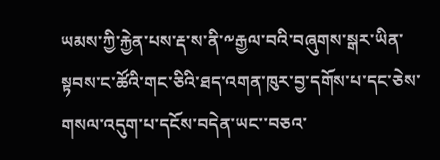ཡམས་ཀྱི་རྐྱེན་པས་རྡ་ས་ནི་༸རྒྱལ་བའི་བཞུགས་སྒར་ཡིན་སྟབས་ང་ཚོའི་གང་ཅིའི་ཐད་འགན་ཁུར་བྱ་དགོས་པ་དང་ཅེས་གསལ་འདུག་པ་དངོས་བདེན་ཡང་་བཅའ་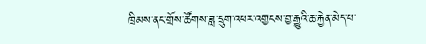ཁྲིམས་ནང་གྲོས་ཚོགས་ཟླ་དྲུག་འཕར་འགྱངས་བྱ་རྒྱུའི་ཆ་རྐྱེན་མེད་པ་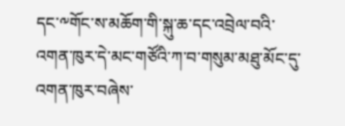དང་༸གོང་ས་མཆོག་གི་སྐུ་ཆ་དང་འབྲེལ་བའི་འགན་ཁུར་དེ་མང་གཙོའི་ཀ་བ་གསུམ་མཐུ་མོང་དུ་འགན་ཁུར་བཞེས་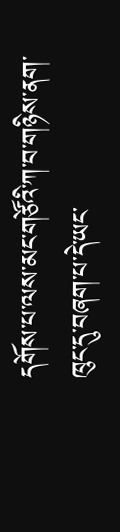དགོས་པ་ལས་མང་གཙོའི་ཀ་བ་གཉིས་ནག་ཁུང་དུ་བཞག་པ་དེ་ཡང་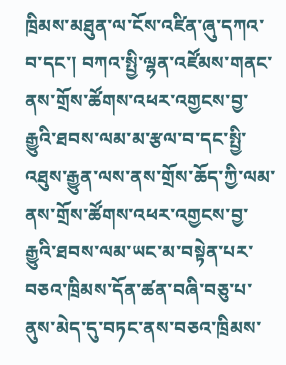ཁྲིམས་མཐུན་ལ་ངོས་འཛིན་ཞུ་དཀའ་བ་དང་། བཀའ་སྤྱི་ལྷན་འཛོམས་གནང་ནས་གྲོས་ཚོགས་འཕར་འགྱངས་བྱ་རྒྱུའི་ཐབས་ལམ་མ་རྩལ་བ་དང་སྤྱི་འཐུས་རྒྱུན་ལས་ནས་གྲོས་ཆོད་ཀྱི་ལམ་ནས་གྲོས་ཚོགས་འཕར་འགྱངས་བྱ་རྒྱུའི་ཐབས་ལམ་ཡང་མ་བསྟེན་པར་བཅའ་ཁྲིམས་དོན་ཚན་བཞི་བཅུ་པ་ནུས་མེད་དུ་བཏང་ནས་བཅའ་ཁྲིམས་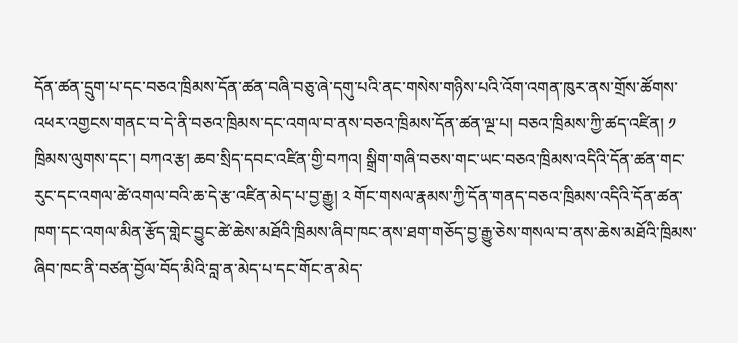དོན་ཚན་དྲུག་པ་དང་བཅའ་ཁྲིམས་དོན་ཚན་བཞི་བཅུ་ཞེ་དགུ་པའི་ནང་གསེས་གཉིས་པའི་འོག་འགན་ཁུར་ནས་གྲོས་ཚོགས་འཕར་འགྱངས་གནང་བ་དེ་ནི་བཅའ་ཁྲིམས་དང་འགལ་བ་ནས་བཅའ་ཁྲིམས་དོན་ཚན་ལྔ་པ། བཅའ་ཁྲིམས་ཀྱི་ཚད་འཛིན། ༡ ཁྲིམས་ལུགས་དང་། བཀའ་རྩ། ཆབ་སྲིད་དབང་འཛིན་གྱི་བཀའ། སྒྲིག་གཞི་བཅས་གང་ཡང་བཅའ་ཁྲིམས་འདིའི་དོན་ཚན་གང་རུང་དང་འགལ་ཚེ་འགལ་བའི་ཆ་དེ་རྩ་འཛིན་མེད་པ་བྱ་རྒྱུ། ༢ གོང་གསལ་རྣམས་ཀྱི་དོན་གནད་བཅའ་ཁྲིམས་འདིའི་དོན་ཚན་ཁག་དང་འགལ་མིན་རྩོད་གླེང་བྱུང་ཚེ་ཆེས་མཐོའི་ཁྲིམས་ཞིབ་ཁང་ནས་ཐག་གཅོད་བྱ་རྒྱུ་ཅེས་གསལ་བ་ནས་ཆེས་མཐོའི་ཁྲིམས་ཞིབ་ཁང་ནི་བཙན་བྱོལ་བོད་མིའི་བླ་ན་མེད་པ་དང་གོང་ན་མེད་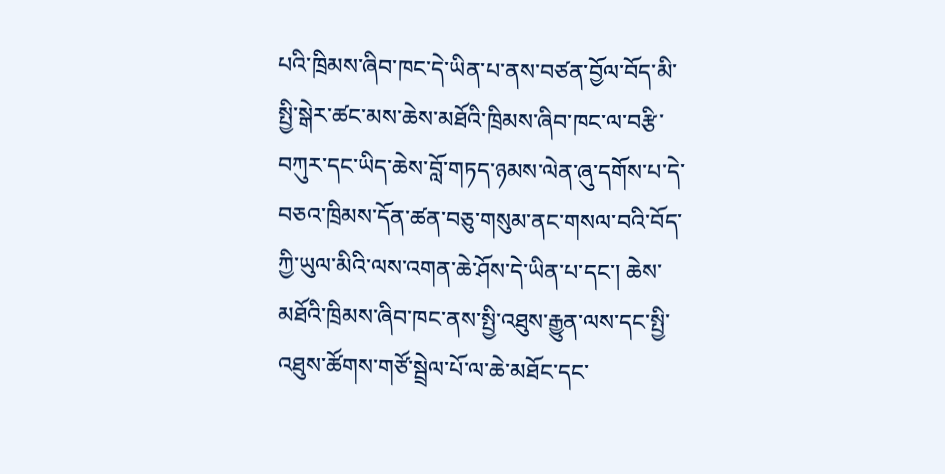པའི་ཁྲིམས་ཞིབ་ཁང་དེ་ཡིན་པ་ནས་བཙན་བྱོལ་བོད་མི་སྤྱི་སྒེར་ཚང་མས་ཆེས་མཐོའི་ཁྲིམས་ཞིབ་ཁང་ལ་བརྩི་བཀུར་དང་ཡིད་ཆེས་བློ་གཏད་ཉམས་ལེན་ཞུ་དགོས་པ་དེ་བཅའ་ཁྲིམས་དོན་ཚན་བཅུ་གསུམ་ནང་གསལ་བའི་བོད་ཀྱི་ཡུལ་མིའི་ལས་འགན་ཆེ་ཤོས་དེ་ཡིན་པ་དང་། ཆེས་མཐོའི་ཁྲིམས་ཞིབ་ཁང་ནས་སྤྱི་འཐུས་རྒྱུན་ལས་དང་སྤྱི་འཐུས་ཚོགས་གཙོ་སྦྲེལ་པོ་ལ་ཆེ་མཐོང་དང་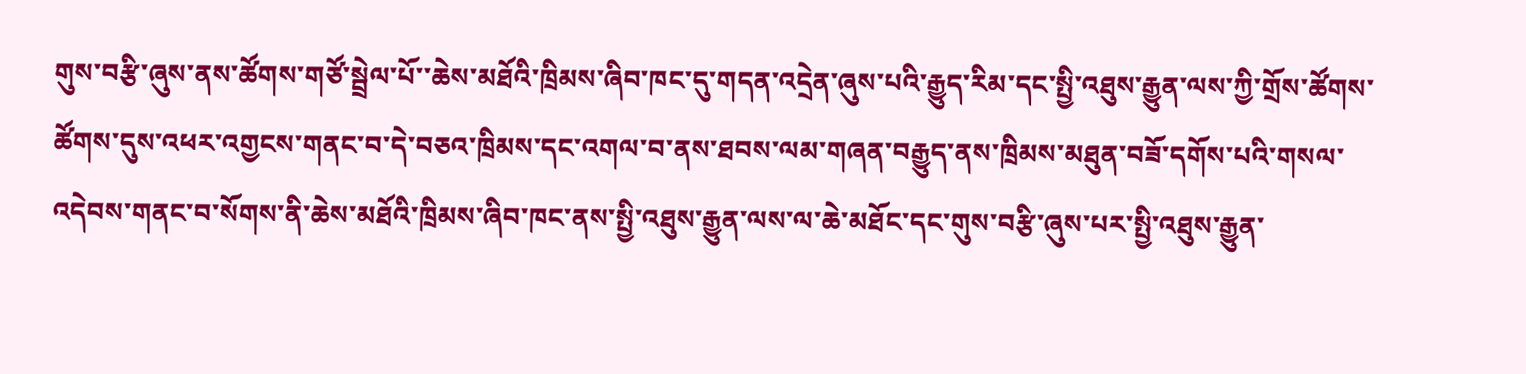གུས་བརྩི་ཞུས་ནས་ཚོགས་གཙོ་སྦྲེལ་པོ་་ཆེས་མཐོའི་ཁྲིམས་ཞིབ་ཁང་དུ་གདན་འདྲེན་ཞུས་པའི་རྒྱུད་རིམ་དང་སྤྱི་འཐུས་རྒྱུན་ལས་ཀྱི་གྲོས་ཚོགས་ཚོགས་དུས་འཕར་འགྱངས་གནང་བ་དེ་བཅའ་ཁྲིམས་དང་འགལ་བ་ནས་ཐབས་ལམ་གཞན་བརྒྱུད་ནས་ཁྲིམས་མཐུན་བཟོ་དགོས་པའི་གསལ་འདེབས་གནང་བ་སོགས་ནི་ཆེས་མཐོའི་ཁྲིམས་ཞིབ་ཁང་ནས་སྤྱི་འཐུས་རྒྱུན་ལས་ལ་ཆེ་མཐོང་དང་གུས་བརྩི་ཞུས་པར་སྤྱི་འཐུས་རྒྱུན་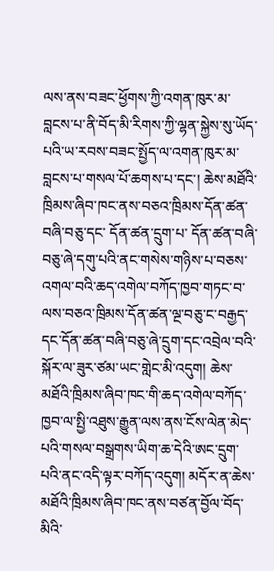ལས་ནས་བཟང་ཕྱོགས་ཀྱི་འགན་ཁུར་མ་བླངས་པ་ནི་བོད་མི་རིགས་ཀྱི་ལྷན་སྐྱེས་སུ་ཡོད་པའི་ཡ་རབས་བཟང་སྤྱོད་ལ་འགན་ཁུར་མ་བླངས་པ་གསལ་པོ་ཆགས་པ་དང་། ཆེས་མཐོའི་ཁྲིམས་ཞིབ་ཁང་ནས་བཅའ་ཁྲིམས་དོན་ཚན་བཞི་བཅུ་དང་ དོན་ཚན་དྲུག་པ་ དོན་ཚན་བཞི་བཅུ་ཞེ་དགུ་པའི་ནང་གསེས་གཉིས་པ་བཅས་འགལ་བའི་ཆད་འགེལ་བཀོད་ཁྱབ་གཏང་བ་ལས་བཅའ་ཁྲིམས་དོན་ཚན་ལྔ་བཅུ་ང་བརྒྱད་དང་དོན་ཚན་བཞི་བཅུ་ཞེ་དྲུག་དང་འབྲེལ་བའི་སྐོར་ལ་ཟུར་ཙམ་ཡང་གླེང་མི་འདུག། ཆེས་མཐོའི་ཁྲིམས་ཞིབ་ཁང་གི་ཆད་འགེལ་བཀོད་ཁྱབ་ལ་སྤྱི་འཐུས་རྒྱུན་ལས་ནས་ངོས་ལེན་མེད་པའི་གསལ་བསྒྲགས་ཡིག་ཆ་དེའི་ཨང་དྲུག་པའི་ནང་འདི་ལྟར་བཀོད་འདུག། མདོར་ན་ཆེས་མཐོའི་ཁྲིམས་ཞིབ་ཁང་ནས་བཙན་བྱོལ་བོད་མིའི་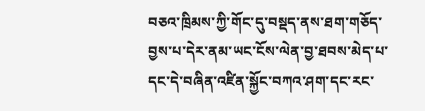བཅའ་ཁྲིམས་ཀྱི་གོང་དུ་བསྡད་ནས་ཐག་གཅོད་བྱས་པ་དེར་ནམ་ཡང་ངོས་ལེན་བྱ་ཐབས་མེད་པ་དང་དེ་བཞིན་འཛིན་སྐྱོང་བཀའ་ཤག་དང་རང་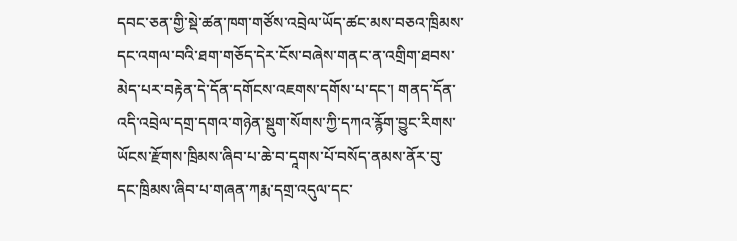དབང་ཅན་གྱི་སྡེ་ཚན་ཁག་གཙོས་འབྲེལ་ཡོད་ཚང་མས་བཅའ་ཁྲིམས་དང་འགལ་བའི་ཐག་གཅོད་དེར་ངོས་བཞེས་གནང་ན་འགྲིག་ཐབས་མེད་པར་བརྟེན་དེ་དོན་དགོངས་འཇགས་དགོས་པ་དང་། གནད་དོན་འདི་འབྲེལ་དགྲ་དགའ་གཉེན་སྡུག་སོགས་ཀྱི་དཀའ་རྙོག་བྱུང་རིགས་ཡོངས་རྫོགས་ཁྲིམས་ཞིབ་པ་ཆེ་བ་དཱགས་པོ་བསོད་ནམས་ནོར་བུ་དང་ཁྲིམས་ཞིབ་པ་གཞན་ཀརྨ་དགྲ་འདུལ་དང་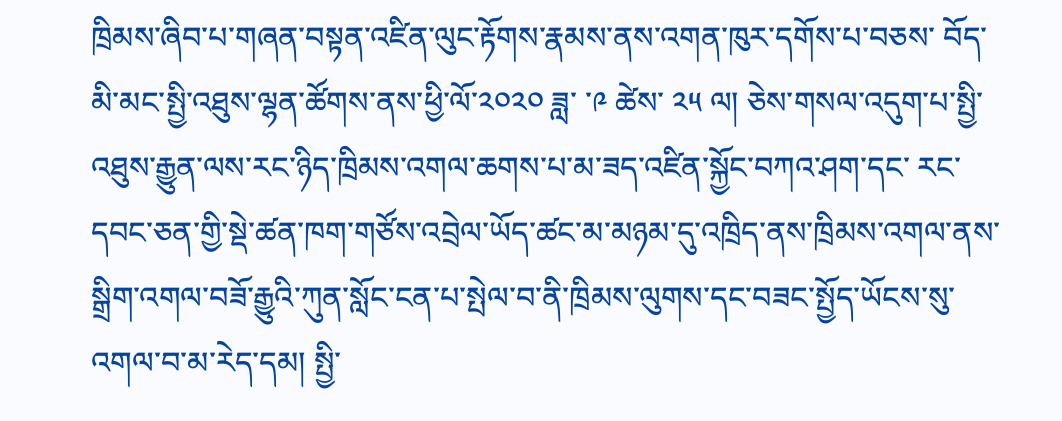ཁྲིམས་ཞིབ་པ་གཞན་བསྟན་འཛིན་ལུང་རྟོགས་རྣམས་ནས་འགན་ཁུར་དགོས་པ་བཅས་ བོད་མི་མང་སྤྱི་འཐུས་ལྷན་ཚོགས་ནས་ཕྱི་ལོ་༢༠༢༠ ཟླ་ ་༩ ཚེས་ ༢༥ ལ། ཅེས་གསལ་འདུག་པ་སྤྱི་འཐུས་རྒྱུན་ལས་རང་ཉིད་ཁྲིམས་འགལ་ཆགས་པ་མ་ཟད་འཛིན་སྐྱོང་བཀའ་ཤག་དང་ རང་དབང་ཅན་གྱི་སྡེ་ཚན་ཁག་གཙོས་འབྲེལ་ཡོད་ཚང་མ་མཉམ་དུ་འཁྲིད་ནས་ཁྲིམས་འགལ་ནས་སྒྲིག་འགལ་བཟོ་རྒྱུའི་ཀུན་སློང་ངན་པ་སྤེལ་བ་ནི་ཁྲིམས་ལུགས་དང་བཟང་སྤྱོད་ཡོངས་སུ་འགལ་བ་མ་རེད་དམ། སྤྱི་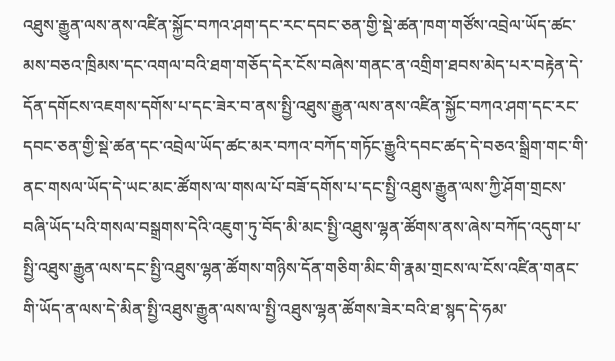འཐུས་རྒྱུན་ལས་ནས་འཛིན་སྐྱོང་བཀའ་ཤག་དང་རང་དབང་ཅན་གྱི་སྡེ་ཚན་ཁག་གཙོས་འབྲེལ་ཡོད་ཚང་མས་བཅའ་ཁྲིམས་དང་འགལ་བའི་ཐག་གཅོད་དེར་ངོས་བཞེས་གནང་ན་འགྲིག་ཐབས་མེད་པར་བརྟེན་དེ་དོན་དགོངས་འཇགས་དགོས་པ་དང་ཟེར་བ་ནས་སྤྱི་འཐུས་རྒྱུན་ལས་ནས་འཛིན་སྐྱོང་བཀའ་ཤག་དང་རང་དབང་ཅན་གྱི་སྡེ་ཚན་དང་འབྲེལ་ཡོད་ཚང་མར་བཀའ་བཀོད་གཏོང་རྒྱུའི་དབང་ཚད་དེ་བཅའ་སྒྲིག་གང་གི་ནང་གསལ་ཡོད་དེ་ཡང་མང་ཚོགས་ལ་གསལ་པོ་བཟོ་དགོས་པ་དང་སྤྱི་འཐུས་རྒྱུན་ལས་ཀྱི་ཤོག་གྲངས་བཞི་ཡོད་པའི་གསལ་བསྒྲགས་དེའི་འཇུག་ཏུ་བོད་མི་མང་སྤྱི་འཐུས་ལྷན་ཚོགས་ནས་ཞེས་བཀོད་འདུག་པ་སྤྱི་འཐུས་རྒྱུན་ལས་དང་སྤྱི་འཐུས་ལྷན་ཚོགས་གཉིས་དོན་གཅིག་མིང་གི་རྣམ་གྲངས་ལ་ངོས་འཛིན་གནང་གི་ཡོད་ན་ལས་དེ་མིན་སྤྱི་འཐུས་རྒྱུན་ལས་ལ་སྤྱི་འཐུས་ལྷན་ཚོགས་ཟེར་བའི་ཐ་སྙད་དེ་ཧམ་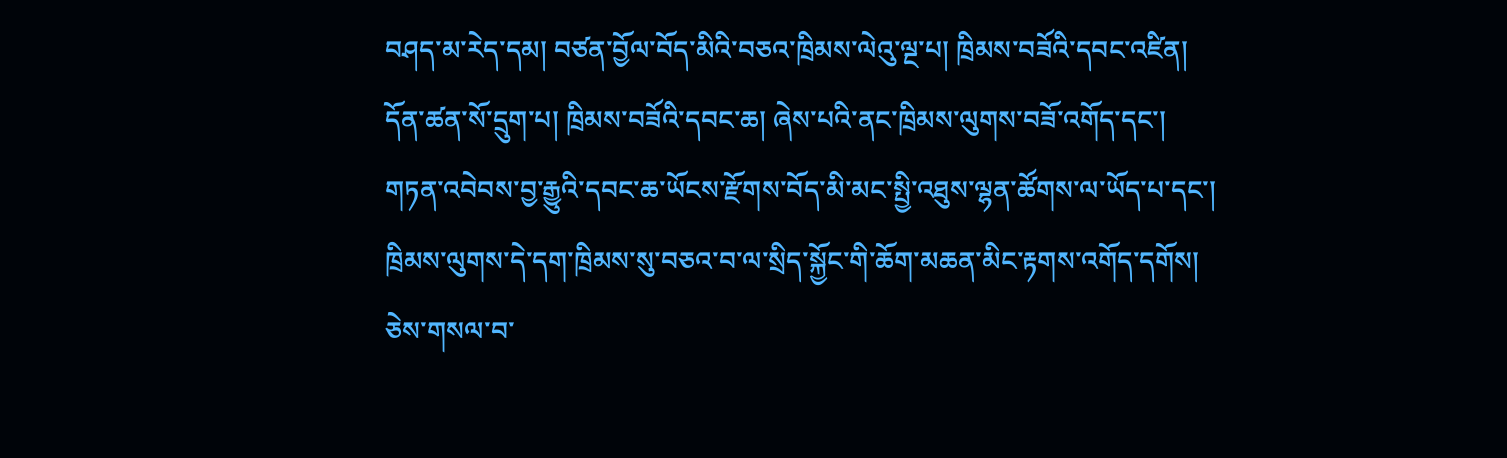བཤད་མ་རེད་དམ། བཙན་བྱོལ་བོད་མིའི་བཅའ་ཁྲིམས་ལེའུ་ལྔ་པ། ཁྲིམས་བཟོའི་དབང་འཛིན། དོན་ཚན་སོ་དྲུག་པ། ཁྲིམས་བཟོའི་དབང་ཆ། ཞེས་པའི་ནང་ཁྲིམས་ལུགས་བཟོ་འགོད་དང་། གཏན་འབེབས་བྱ་རྒྱུའི་དབང་ཆ་ཡོངས་རྫོགས་བོད་མི་མང་སྤྱི་འཐུས་ལྷན་ཚོགས་ལ་ཡོད་པ་དང་། ཁྲིམས་ལུགས་དེ་དག་ཁྲིམས་སུ་བཅའ་བ་ལ་སྲིད་སྐྱོང་གི་ཆོག་མཆན་མིང་རྟགས་འགོད་དགོས། ཅེས་གསལ་བ་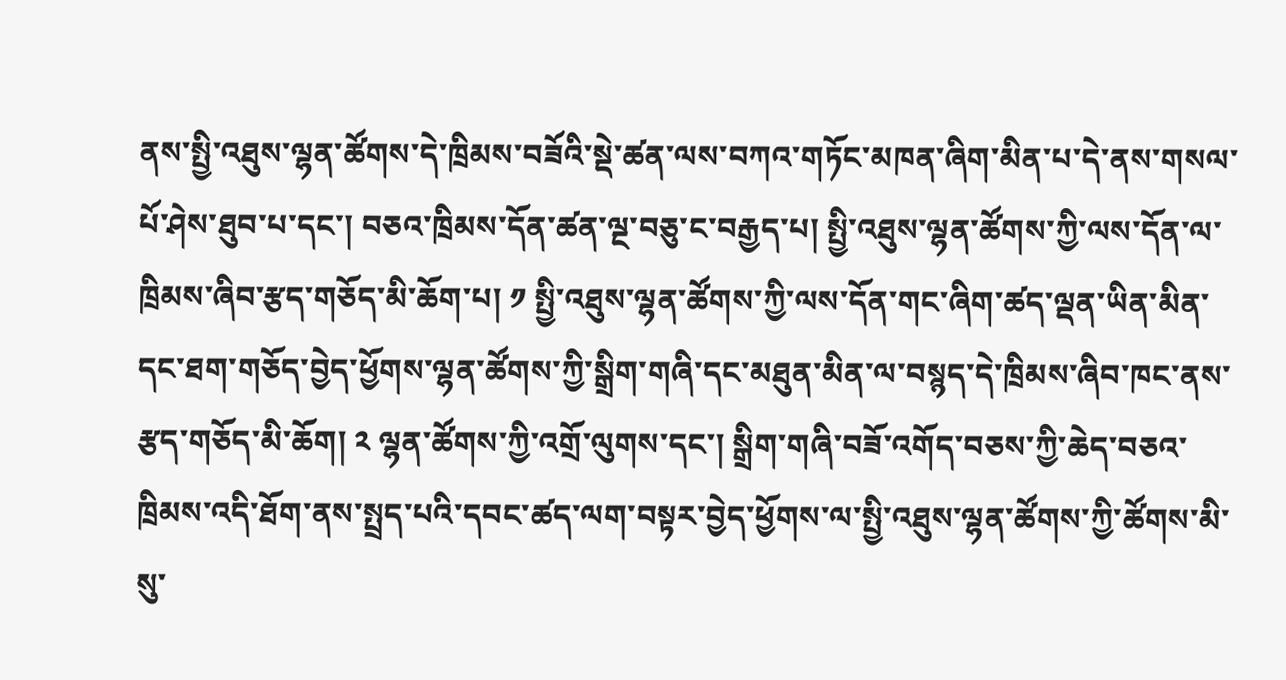ནས་སྤྱི་འཐུས་ལྷན་ཚོགས་དེ་ཁྲིམས་བཟོའི་སྡེ་ཚན་ལས་བཀའ་གཏོང་མཁན་ཞིག་མིན་པ་དེ་ནས་གསལ་པོ་ཤེས་ཐུབ་པ་དང་། བཅའ་ཁྲིམས་དོན་ཚན་ལྔ་བཅུ་ང་བརྒྱད་པ། སྤྱི་འཐུས་ལྷན་ཚོགས་ཀྱི་ལས་དོན་ལ་ཁྲིམས་ཞིབ་རྩད་གཅོད་མི་ཆོག་པ། ༡ སྤྱི་འཐུས་ལྷན་ཚོགས་ཀྱི་ལས་དོན་གང་ཞིག་ཚད་ལྡན་ཡིན་མིན་དང་ཐག་གཅོད་བྱེད་ཕྱོགས་ལྷན་ཚོགས་ཀྱི་སྒྲིག་གཞི་དང་མཐུན་མིན་ལ་བསྙད་དེ་ཁྲིམས་ཞིབ་ཁང་ནས་རྩད་གཅོད་མི་ཆོག། ༢ ལྷན་ཚོགས་ཀྱི་འགྲོ་ལུགས་དང་། སྒྲིག་གཞི་བཟོ་འགོད་བཅས་ཀྱི་ཆེད་བཅའ་ཁྲིམས་འདི་ཐོག་ནས་སྤྲད་པའི་དབང་ཚད་ལག་བསྟར་བྱེད་ཕྱོགས་ལ་སྤྱི་འཐུས་ལྷན་ཚོགས་ཀྱི་ཚོགས་མི་སུ་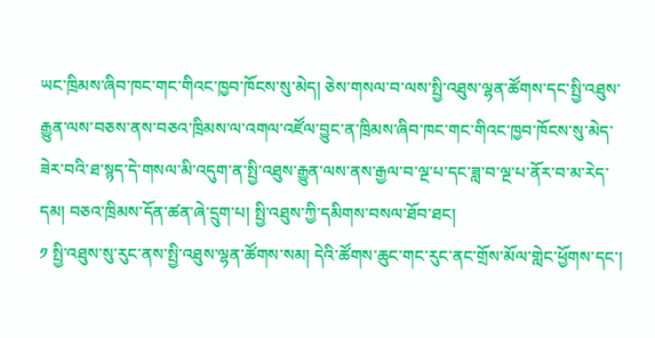ཡང་ཁྲིམས་ཞིབ་ཁང་གང་གིའང་ཁྱབ་ཁོངས་སུ་མེད། ཅེས་གསལ་བ་ལས་སྤྱི་འཐུས་ལྷན་ཚོགས་དང་སྤྱི་འཐུས་རྒྱུན་ལས་བཅས་ནས་བཅའ་ཁྲིམས་ལ་འགལ་འཛོལ་བྱུང་ན་ཁྲིམས་ཞིབ་ཁང་གང་གིའང་ཁྱབ་ཁོངས་སུ་མེད་ཟེར་བའི་ཐ་སྙད་དེ་གསལ་མི་འདུག་ན་སྤྱི་འཐུས་རྒྱུན་ལས་ནས་རྒྱལ་བ་ལྔ་པ་དང་ཟླ་བ་ལྔ་པ་ནོར་བ་མ་རེད་དམ། བཅའ་ཁྲིམས་དོན་ཚན་ཞེ་དྲུག་པ། སྤྱི་འཐུས་ཀྱི་དམིགས་བསལ་ཐོབ་ཐང།
༡ སྤྱི་འཐུས་སུ་རུང་ནས་སྤྱི་འཐུས་ལྷན་ཚོགས་སམ། དེའི་ཚོགས་ཆུང་གང་རུང་ནང་གྲོས་མོལ་གླེང་ཕྱོགས་དང་།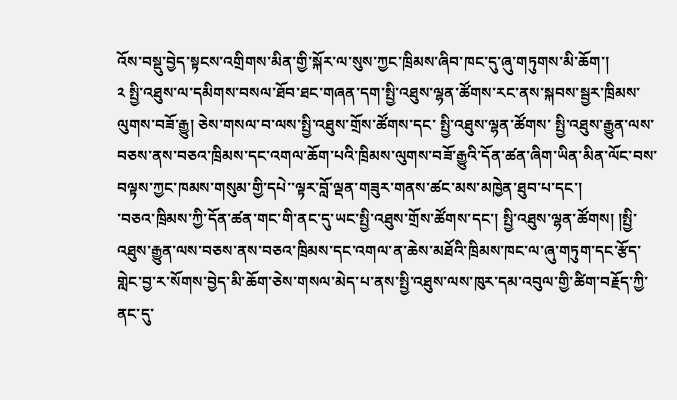འོས་བསྡུ་བྱེད་སྟངས་འགྲིགས་མིན་གྱི་སྐོར་ལ་སུས་ཀྱང་ཁྲིམས་ཞིབ་ཁང་དུ་ཞུ་གཏུགས་མི་ཆོག་།
༢ སྤྱི་འཐུས་ལ་དམིགས་བསལ་ཐོབ་ཐང་གཞན་དག་སྤྱི་འཐུས་ལྷན་ཚོགས་རང་ནས་སྐབས་སྦྱར་ཁྲིམས་ལུགས་བཟོ་རྒྱུ། ཅེས་གསལ་བ་ལས་སྤྱི་འཐུས་གྲོས་ཚོགས་དང་ སྤྱི་འཐུས་ལྷན་ཚོགས་ སྤྱི་འཐུས་རྒྱུན་ལས་བཅས་ནས་བཅའ་ཁྲིམས་དང་འགལ་ཆོག་པའི་ཁྲིམས་ལུགས་བཟོ་རྒྱུའི་དོན་ཚན་ཞིག་ཡིན་མིན་ལོང་བས་བལྟས་ཀྱང་ཁམས་གསུམ་གྱི་དཔེ་་ལྟར་བློ་ལྡན་གཟུར་གནས་ཚང་མས་མཁྱེན་ཐུབ་པ་དང་།
་བཅའ་ཁྲིམས་ཀྱི་དོན་ཚན་གང་གི་ནང་དུ་ཡང་སྤྱི་འཐུས་གྲོས་ཚོགས་དང་། སྤྱི་འཐུས་ལྷན་ཚོགས། །སྤྱི་འཐུས་རྒྱུན་ལས་བཅས་ནས་བཅའ་ཁྲིམས་དང་འགལ་ན་ཆེས་མཐོའི་ཁྲིམས་ཁང་ལ་ཞུ་གཏུག་དང་རྩོད་གླེང་བྱ་ར་སོགས་བྱེད་མི་ཆོག་ཅེས་གསལ་མེད་པ་ནས་སྤྱི་འཐུས་ལས་ཁུར་དམ་འབུལ་གྱི་ཚིག་བརྗོད་ཀྱི་ནང་དུ་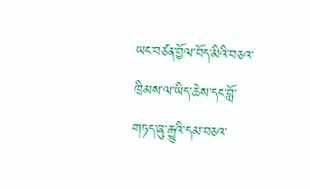ཡང་བཙན་བྱོལ་བོད་མིའི་བཅའ་ཁྲིམས་ལ་ཡིད་ཆེས་དང་བློ་གཏད་ཞུ་རྒྱུའི་དམ་བཅའ་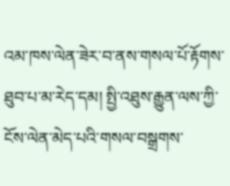འམ་ཁས་ལེན་ཟེར་བ་ནས་གསལ་པོ་རྟོགས་ཐུབ་པ་མ་རེད་དམ། སྤྱི་འཐུས་རྒྱུན་ལས་ཀྱི་ངོས་ལེན་མེད་པའི་གསལ་བསྒྲགས་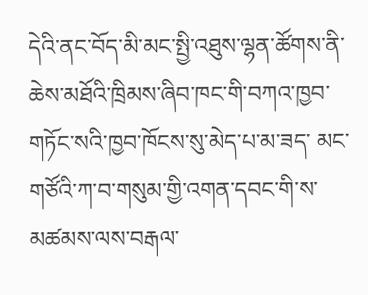དེའི་ནང་བོད་མི་མང་སྤྱི་འཐུས་ལྷན་ཚོགས་ནི་ཆེས་མཐོའི་ཁྲིམས་ཞིབ་ཁང་གི་བཀའ་ཁྱབ་གཏོང་སའི་ཁྱབ་ཁོངས་སུ་མེད་པ་མ་ཟད་ མང་གཙོའི་ཀ་བ་གསུམ་གྱི་འགན་དབང་གི་ས་མཚམས་ལས་བརྒལ་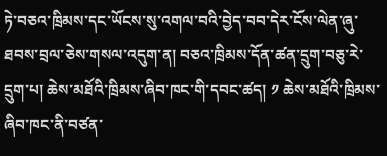ཏེ་བཅའ་ཁྲིམས་དང་ཡོངས་སུ་འགལ་བའི་བྱེད་བབ་དེར་ངོས་ལེན་ཞུ་ཐབས་བྲལ་ཅེས་གསལ་འདུག་ན། བཅའ་ཁྲིམས་དོན་ཚན་དྲུག་བཅུ་རེ་དྲུག་པ། ཆེས་མཐོའི་ཁྲིམས་ཞིབ་ཁང་གི་དབང་ཚད། ༡ ཆེས་མཐོའི་ཁྲིམས་ཞིབ་ཁང་ནི་བཙན་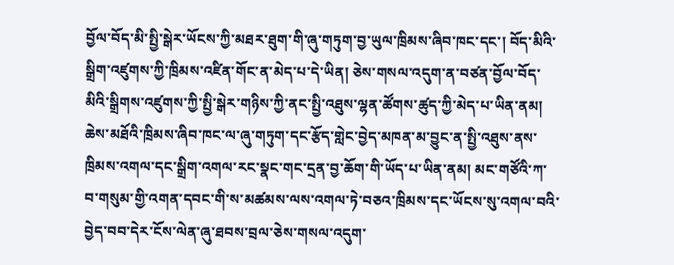བྱོལ་བོད་མི་སྤྱི་སྒེར་ཡོངས་ཀྱི་མཐར་ཐུག་གི་ཞུ་གཏུག་བྱ་ཡུལ་ཁྲིམས་ཞིབ་ཁང་དང་། བོད་མིའི་སྒྲིག་འཛུགས་ཀྱི་ཁྲིམས་འཛིན་གོང་ན་མེད་པ་དེ་ཡིན། ཅེས་གསལ་འདུག་ན་བཙན་བྱོལ་བོད་མིའི་སྒྲིགས་འཛུགས་ཀྱི་སྤྱི་སྒེར་གཉིས་ཀྱི་ནང་སྤྱི་འཐུས་ལྷན་ཚོགས་ཚུད་ཀྱི་མེད་པ་ཡིན་ནམ། ཆེས་མཐོའི་ཁྲིམས་ཞིབ་ཁང་ལ་ཞུ་གཏུག་དང་རྩོད་གླེང་བྱེད་མཁན་མ་བྱུང་ན་སྤྱི་འཐུས་ནས་ཁྲིམས་འགལ་དང་སྒྲིག་འགལ་རང་སྣང་གང་དྲན་བྱ་ཆོག་གི་ཡོད་པ་ཡིན་ནམ། མང་གཙོའི་ཀ་བ་གསུམ་གྱི་འགན་དབང་གི་ས་མཚམས་ལས་འགལ་ཏེ་བཅའ་ཁྲིམས་དང་ཡོངས་སུ་འགལ་བའི་བྱེད་བབ་དེར་ངོས་ལེན་ཞུ་ཐབས་བྲལ་ཅེས་གསལ་འདུག་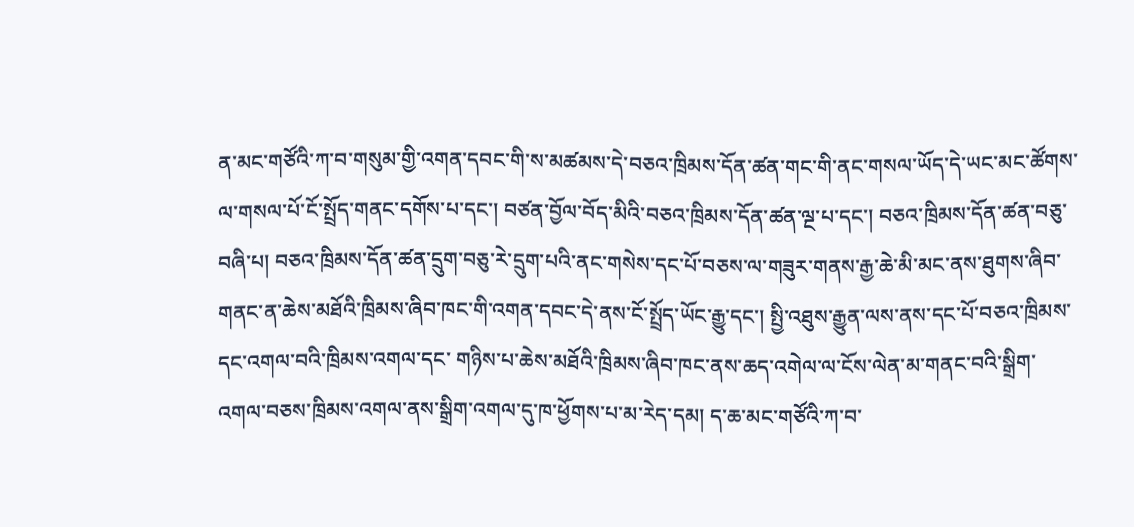ན་མང་གཙོའི་ཀ་བ་གསུམ་གྱི་འགན་དབང་གི་ས་མཚམས་དེ་བཅའ་ཁྲིམས་དོན་ཚན་གང་གི་ནང་གསལ་ཡོད་དེ་ཡང་མང་ཚོགས་ལ་གསལ་པོ་ངོ་སྤྲོད་གནང་དགོས་པ་དང་། བཙན་བྱོལ་བོད་མིའི་བཅའ་ཁྲིམས་དོན་ཚན་ལྔ་པ་དང་། བཅའ་ཁྲིམས་དོན་ཚན་བཅུ་བཞི་པ། བཅའ་ཁྲིམས་དོན་ཚན་དྲུག་བཅུ་རེ་དྲུག་པའི་ནང་གསེས་དང་པོ་བཅས་ལ་གཟུར་གནས་རྒྱ་ཆེ་མི་མང་ནས་ཐུགས་ཞིབ་གནང་ན་ཆེས་མཐོའི་ཁྲིམས་ཞིབ་ཁང་གི་འགན་དབང་དེ་ནས་ངོ་སྤྲོད་ཡོང་རྒྱུ་དང་། སྤྱི་འཐུས་རྒྱུན་ལས་ནས་དང་པོ་བཅའ་ཁྲིམས་དང་འགལ་བའི་ཁྲིམས་འགལ་དང་ གཉིས་པ་ཆེས་མཐོའི་ཁྲིམས་ཞིབ་ཁང་ནས་ཆད་འགེལ་ལ་ངོས་ལེན་མ་གནང་བའི་སྒྲིག་འགལ་བཅས་ཁྲིམས་འགལ་ནས་སྒྲིག་འགལ་དུ་ཁ་ཕྱོགས་པ་མ་རེད་དམ། ད་ཆ་མང་གཙོའི་ཀ་བ་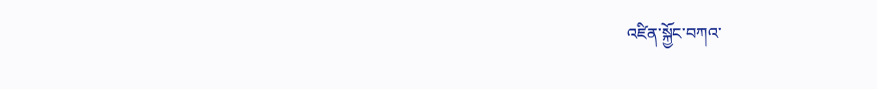འཛིན་སྐྱོང་བཀའ་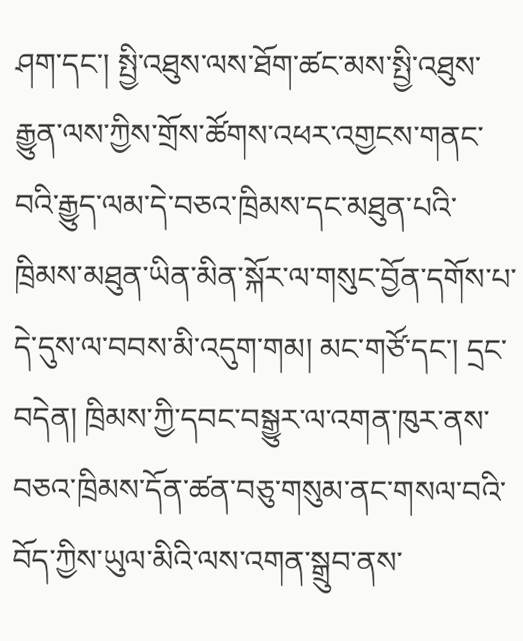ཤག་དང་། སྤྱི་འཐུས་ལས་ཐོག་ཚང་མས་སྤྱི་འཐུས་རྒྱུན་ལས་ཀྱིས་གྲོས་ཚོགས་འཕར་འགྱངས་གནང་བའི་རྒྱུད་ལམ་དེ་བཅའ་ཁྲིམས་དང་མཐུན་པའི་ཁྲིམས་མཐུན་ཡིན་མིན་སྐོར་ལ་གསུང་བྱོན་དགོས་པ་དེ་དུས་ལ་བབས་མི་འདུག་གམ། མང་གཙོ་དང་། དྲང་བདེན། ཁྲིམས་ཀྱི་དབང་བསྒྱུར་ལ་འགན་ཁུར་ནས་བཅའ་ཁྲིམས་དོན་ཚན་བཅུ་གསུམ་ནང་གསལ་བའི་བོད་ཀྱིས་ཡུལ་མིའི་ལས་འགན་སྒྲུབ་ནས་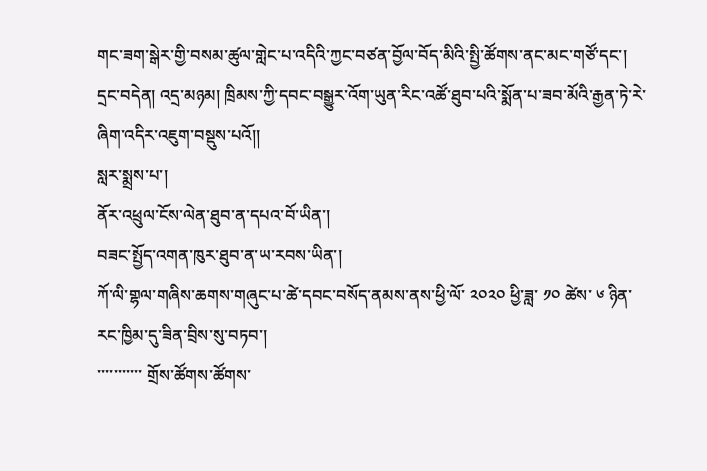གང་ཟག་སྒེར་གྱི་བསམ་ཚུལ་གླེང་པ་འདིའི་ཀྱང་བཙན་བྱོལ་བོད་མིའི་སྤྱི་ཚོགས་ནང་མང་གཙོ་དང་། དྲང་བདེན། འདྲ་མཉམ། ཁྲིམས་ཀྱི་དབང་བསྒྱུར་འོག་ཡུན་རིང་འཚོ་ཐུབ་པའི་སྨོན་པ་ཟབ་མོའི་རྒྱན་ཏེ་རེ་ཞིག་འདིར་འཇུག་བསྡུས་པའོ།།
སླར་སྨྲས་པ་།
ནོར་འཕྲུལ་ངོས་ལེན་ཐུབ་ན་དཔའ་བོ་ཡིན་།
བཟང་སྤྱོད་འགན་ཁུར་ཐུབ་ན་ཡ་རབས་ཡིན་།
ཀོ་ལི་གྷལ་གཞིས་ཆགས་གཞུང་པ་ཚེ་དབང་བསོད་ནམས་ནས་ཕྱི་ལོ་ ༢༠༢༠ ཕྱི་ཟླ་ ༡༠ ཚེས་ ༦ ཉིན་རང་ཁྱིམ་དུ་ཟིན་བྲིས་སུ་བཏབ་།
་་་་་་་་་་་ གྲོས་ཚོགས་ཚོགས་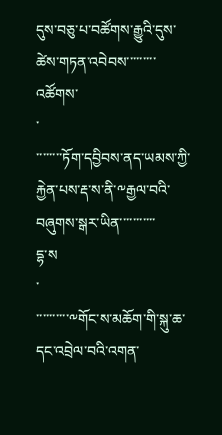དུས་བཅུ་པ་བཚོགས་རྒྱུའི་དུས་ཚེས་གཏན་འབེབས་་་་་་་་་
འཚོགས་
་
་་་་་་་་ཏོག་དབྱིབས་ནད་ཡམས་ཀྱི་རྐྱེན་པས་རྡ་ས་ནི་༸རྒྱལ་བའི་བཞུགས་སྒར་ཡིན་་་་་་་་་་་
དྷ་ས
་
་་་་་་་་་་༸གོང་ས་མཆོག་གི་སྐུ་ཆ་དང་འབྲེལ་བའི་འགན་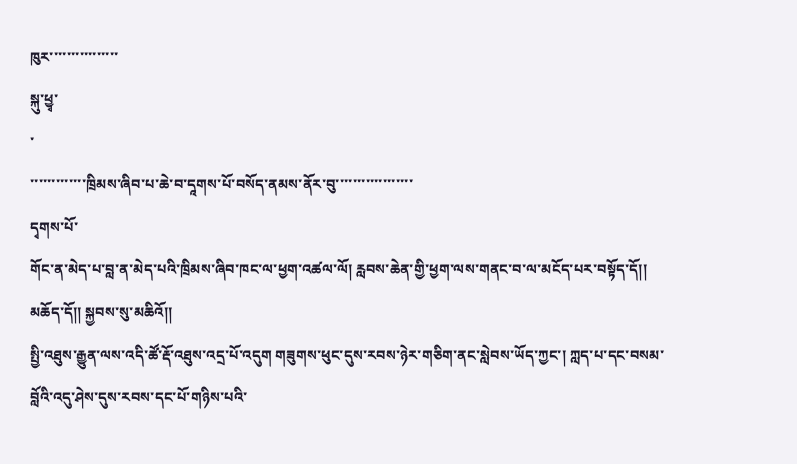ཁུར་་་་་་་་་་་་་་་་
སྐུ་ཕྱྭ་
་
་་་་་་་་་་་་་ཁྲིམས་ཞིབ་པ་ཆེ་བ་དཱགས་པོ་བསོད་ནམས་ནོར་བུ་་་་་་་་་་་་་་་་་་
དྭགས་པོ་
གོང་ན་མེད་པ་བླ་ན་མེད་པའི་ཁྲིམས་ཞིབ་ཁང་ལ་ཕྱག་འཚལ་ལོ། རླབས་ཆེན་གྱི་ཕྱག་ལས་གནང་བ་ལ་མངོད་པར་བསྟོད་དོ།། མཆོད་དོ།། སྐྱབས་སུ་མཆིའོ།།
སྤྱི་འཐུས་རྒྱུན་ལས་འདི་ཚོ་རྡོ་འཐུས་འདྲ་པོ་འདུག གཟུགས་ཕུང་དུས་རབས་ཉེར་གཅིག་ནང་སླེབས་ཡོད་ཀྱང་། ཀླད་པ་དང་བསམ་བློའི་འདུ་ཤེས་དུས་རབས་དང་པོ་གཉིས་པའི་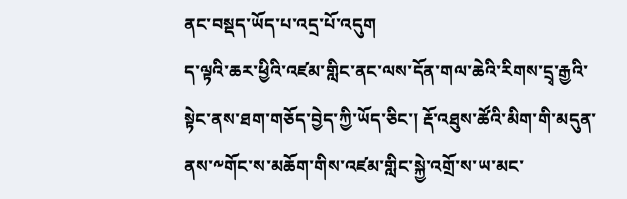ནང་བསྡད་ཡོད་པ་འདྲ་པོ་འདུག
ད་ལྟའི་ཆར་ཕྱིའི་འཛམ་གླིང་ནང་ལས་དོན་གལ་ཆེའི་རིགས་དྲྭ་རྒྱའི་སྟེང་ནས་ཐག་གཅོད་བྱེད་ཀྱི་ཡོད་ཅིང་། རྡོ་འཐུས་ཚོའི་མིག་གི་མདུན་ནས་༸གོང་ས་མཆོག་གིས་འཛམ་གླིང་སྐྱེ་འགྲོ་ས་ཡ་མང་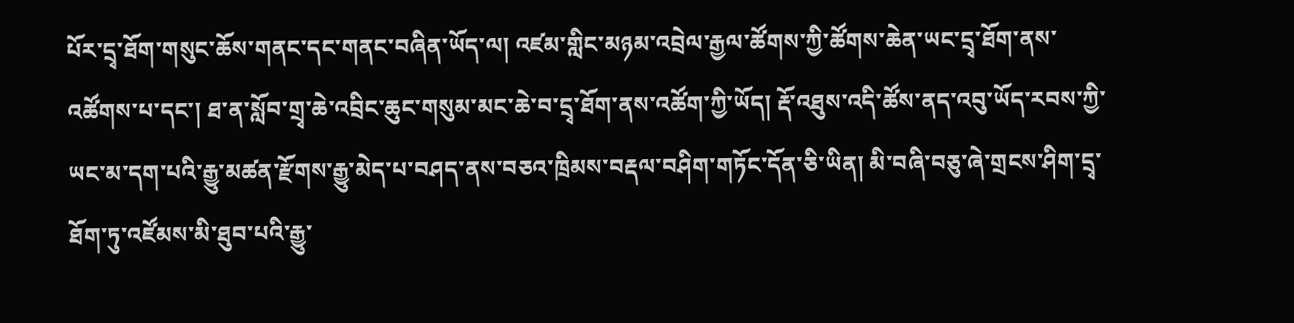པོར་དྲྭ་ཐོག་གསུང་ཆོས་གནང་དང་གནང་བཞིན་ཡོད་ལ། འཛམ་གླིང་མཉམ་འབྲེལ་རྒྱལ་ཚོགས་ཀྱི་ཚོགས་ཆེན་ཡང་དྲྭ་ཐོག་ནས་འཚོགས་པ་དང་། ཐ་ན་སློབ་གྲྭ་ཆེ་འབྲིང་ཆུང་གསུམ་མང་ཆེ་བ་དྲྭ་ཐོག་ནས་འཚོག་ཀྱི་ཡོད། རྡོ་འཐུས་འདི་ཚོས་ནད་འབུ་ཡོད་རབས་ཀྱི་ཡང་མ་དག་པའི་རྒྱུ་མཚན་རྫོགས་རྒྱུ་མེད་པ་བཤད་ནས་བཅའ་ཁྲིམས་བརྡལ་བཤིག་གཏོང་དོན་ཅི་ཡིན། མི་བཞི་བཅུ་ཞེ་གྲངས་ཤིག་དྲྭ་ཐོག་ཏུ་འཛོམས་མི་ཐུབ་པའི་རྒྱུ་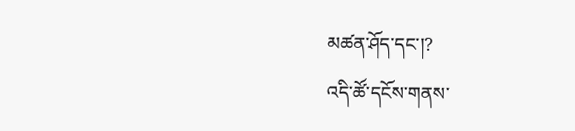མཚན་ཤོད་དང་།?
འདི་ཚོ་དངོས་གནས་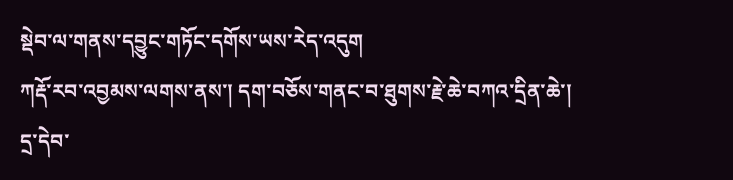སྡེབ་ལ་གནས་དབྱུང་གཏོང་དགོས་ཡས་རེད་འདུག
ཀརྡོ་རབ་འབྱམས་ལགས་ནས་། དག་བཅོས་གནང་བ་ཐུགས་རྗེ་ཆེ་བཀའ་དྲིན་ཆེ་།
དྲ་དེབ་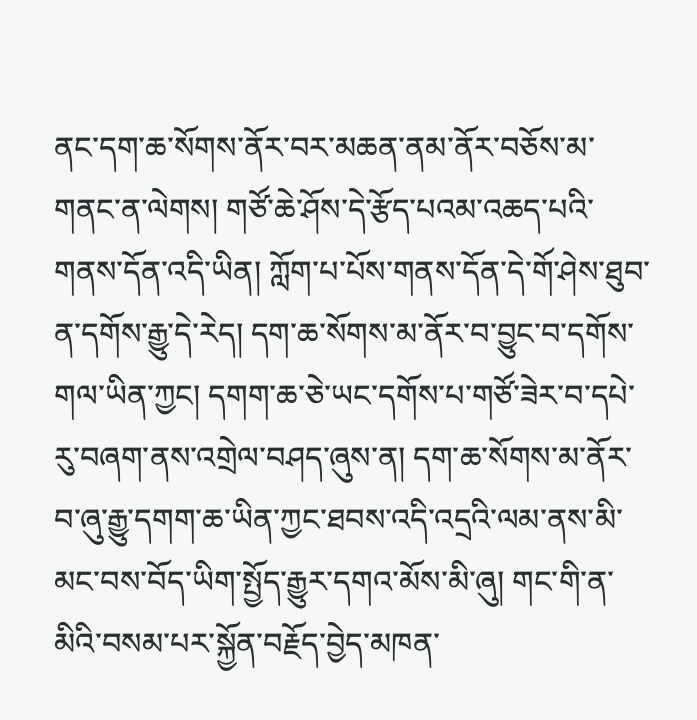ནང་དག་ཆ་སོགས་ནོར་བར་མཆན་ནམ་ནོར་བཅོས་མ་གནང་ན་ལེགས། གཙོ་ཆེ་ཤོས་དེ་རྩོད་པའམ་འཆད་པའི་གནས་དོན་འདི་ཡིན། ཀློག་པ་པོས་གནས་དོན་དེ་གོ་ཤེས་ཐུབ་ན་དགོས་རྒྱུ་དེ་རེད། དག་ཆ་སོགས་མ་ནོར་བ་བྱུང་བ་དགོས་གལ་ཡིན་ཀྱང། དགག་ཆ་ཅེ་ཡང་དགོས་པ་གཙོ་ཟེར་བ་དཔེ་རུ་བཞག་ནས་འགྲེལ་བཤད་ཞུས་ན། དག་ཆ་སོགས་མ་ནོར་བ་ཞུ་རྒྱུ་དགག་ཆ་ཡིན་ཀྱང་ཐབས་འདི་འདྲའི་ལམ་ནས་མི་མང་བས་བོད་ཡིག་སྤྱོད་རྒྱུར་དགའ་མོས་མི་ཞུ། གང་གི་ན་མིའི་བསམ་པར་སྐྱོན་བརྗོད་བྱེད་མཁན་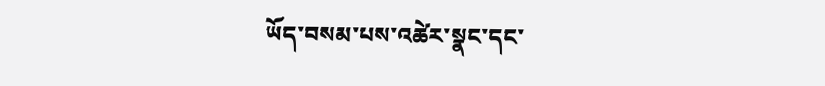ཡོད་བསམ་པས་འཚེར་སྣང་དང་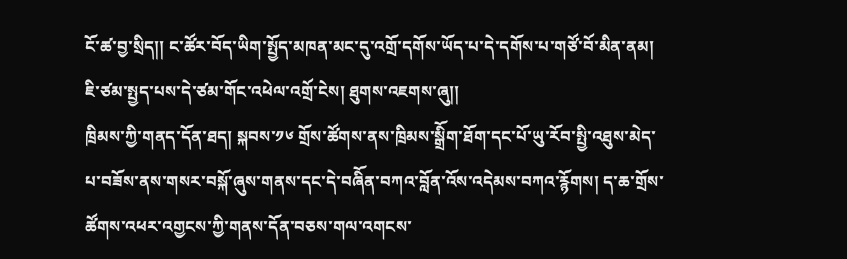ངོ་ཚ་བྱ་སྲིད།། ང་ཚོར་བོད་ཡིག་སྤྱོད་མཁན་མང་དུ་འགྲོ་དགོས་ཡོད་པ་དེ་དགོས་པ་གཙོ་བོ་མིན་ནམ། ཇི་ཙམ་སྤྱད་པས་དེ་ཙམ་གོང་འཕེལ་འགྲོ་ངེས། ཐུགས་འཇགས་ཞུ།།
ཁྲིམས་ཀྱི་གནད་དོན་ཐད། སྐབས་༡༦ གྲོས་ཚོགས་ནས་ཁྲིམས་སྒྲིོག་ཐོག་དང་པོ་ཡུ་རོབ་སྤྱི་འཐུས་མེད་པ་བཟོས་ནས་གསར་བསྐོ་ཞུས་གནས་དང་དེ་བཞིོན་བཀའ་བློན་འོས་འདེམས་བཀའ་རྙོགས། ད་ཆ་གྲོས་ཚོགས་འཕར་འགྱངས་ཀྱི་གནས་དོན་བཅས་གལ་འགངས་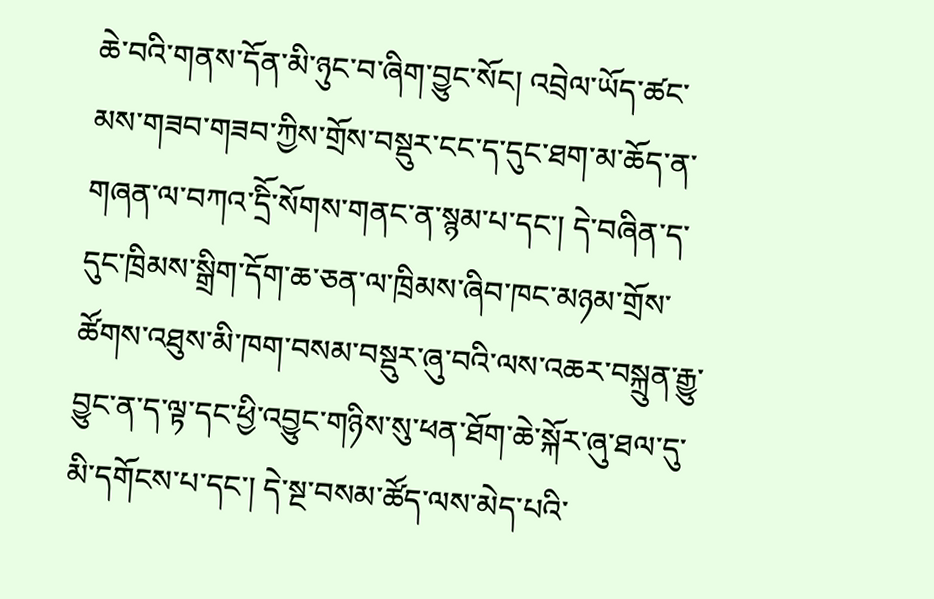ཆེ་བའི་གནས་དོན་མི་ཉུང་བ་ཞིག་བྱུང་སོང། འབྲེལ་ཡོད་ཚང་མས་གཟབ་གཟབ་ཀྱིས་གྲོས་བསྡུར་ངང་ད་དུང་ཐག་མ་ཆོད་ན་གཞན་ལ་བཀའ་དྲིོ་སོགས་གནང་ན་སྙམ་པ་དང་། དེ་བཞིན་ད་དུང་ཁྲིམས་སྒྲིག་དོག་ཆ་ཅན་ལ་ཁྲིམས་ཞིབ་ཁང་མཉམ་གྲོས་ཚོགས་འཐུས་མི་ཁག་བསམ་བསྡུར་ཞུ་བའི་ལས་འཆར་བསྐྲུན་རྒྱུ་བྱུང་ན་ད་ལྟ་དང་ཕྱི་འབྱུང་གཉིས་སུ་ཕན་ཐོག་ཆེ་སྐོར་ཞུ་ཐལ་དུ་མི་དགོངས་པ་དང་། དེ་སྔ་བསམ་ཚོད་ལས་མེད་པའི་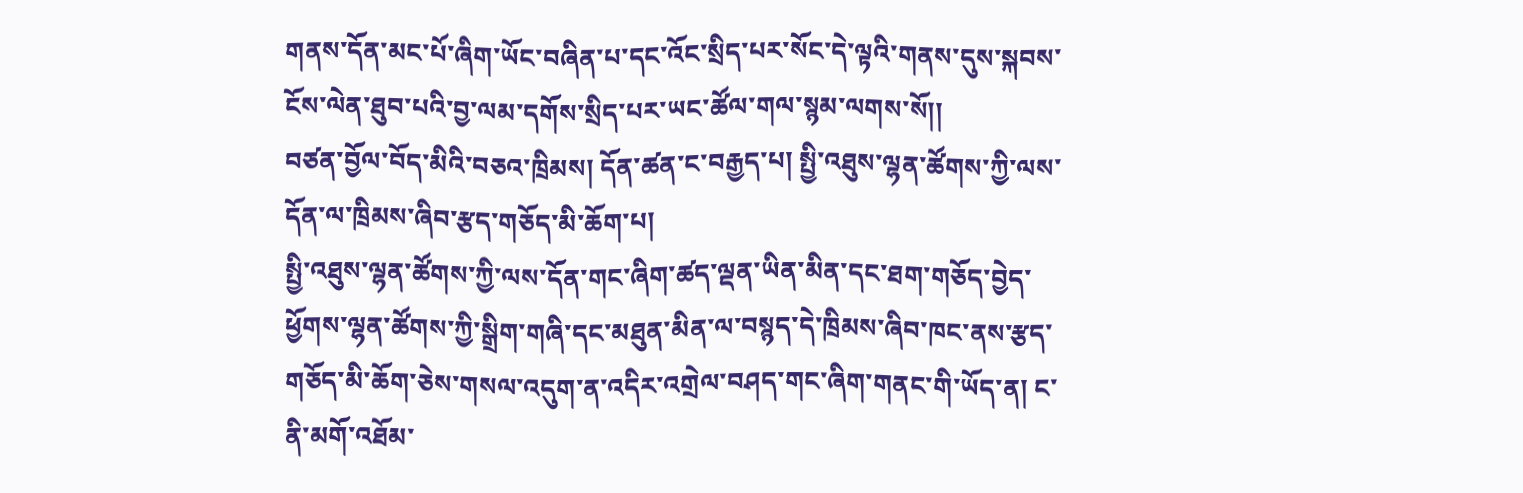གནས་དོན་མང་པོ་ཞིག་ཡོང་བཞིན་པ་དང་འོང་སྲིད་པར་སོང་དེ་ལྟའི་གནས་དུས་སྐབས་ངོས་ལེན་ཐུབ་པའི་བྱ་ལམ་དགོས་སྲིད་པར་ཡང་ཚོལ་གལ་སྙམ་ལགས་སོ།།
བཙན་བྱོལ་བོད་མིའི་བཅའ་ཁྲིམས། དོན་ཚན་ང་བརྒྱད་པ། སྤྱི་འཐུས་ལྷན་ཚོགས་ཀྱི་ལས་དོན་ལ་ཁྲིམས་ཞིབ་རྩད་གཅོད་མི་ཆོག་པ།
སྤྱི་འཐུས་ལྷན་ཚོགས་ཀྱི་ལས་དོན་གང་ཞིག་ཚད་ལྡན་ཡིན་མིན་དང་ཐག་གཅོད་བྱེད་ཕྱོགས་ལྷན་ཚོགས་ཀྱི་སྒྲིག་གཞི་དང་མཐུན་མིན་ལ་བསྙད་དེ་ཁྲིམས་ཞིབ་ཁང་ནས་རྩད་གཅོད་མི་ཆོག་ཅེས་གསལ་འདུག་ན་འདིར་འགྲེལ་བཤད་གང་ཞིག་གནང་གི་ཡོད་ན། ང་ནི་མགོ་འཐོམ་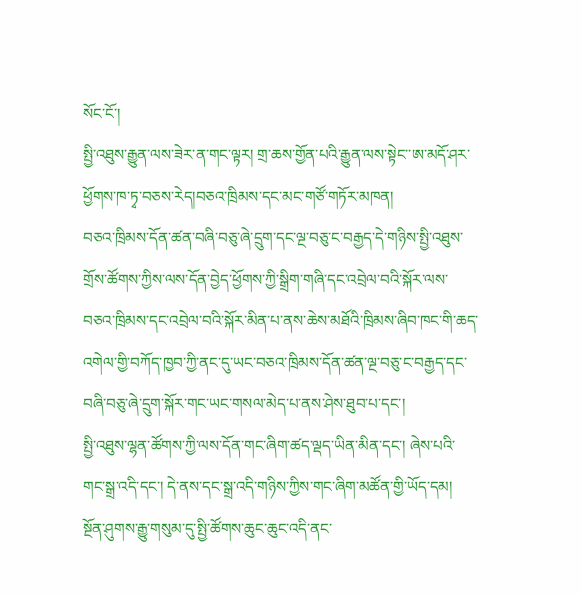སོང་ངོ་།
སྤྱི་འཐུས་རྒྱུན་ལས་ཟེར་ན་གང་ལྟར། གྲ་ཆས་གྱོན་པའི་རྒྱུན་ལས་སྟེང་་ཨ་མདོ་ཤར་ཕྱོགས་ཁ་ཏྭ་བཅས་རེད།བཅའ་ཁྲིམས་དང་མང་གཙོ་གཏོར་མཁན།
བཅའ་ཁྲིམས་དོན་ཚན་བཞི་བཅུ་ཞེ་དྲུག་དང་ལྔ་བཅུ་ང་བརྒྱད་དེ་གཉིས་སྤྱི་འཐུས་གྲོས་ཚོགས་ཀྱིས་ལས་དོན་བྱེད་ཕྱོགས་ཀྱི་སྒྲིག་གཞི་དང་འབྲེལ་བའི་སྐོར་ལས་བཅའ་ཁྲིམས་དང་འབྲེལ་བའི་སྐོར་མིན་པ་ནས་ཆེས་མཐོའི་ཁྲིམས་ཞིབ་ཁང་གི་ཆད་འགེལ་གྱི་བཀོད་ཁྱབ་ཀྱི་ནང་དུ་ཡང་བཅའ་ཁྲིམས་དོན་ཚན་ལྔ་བཅུ་ང་བརྒྱད་དང་བཞི་བཅུ་ཞེ་དྲུག་སྐོར་གང་ཡང་གསལ་མེད་པ་ནས་ཤེས་ཐུབ་པ་དང་།
སྤྱི་འཐུས་ལྷན་ཚོགས་ཀྱི་ལས་དོན་གང་ཞིག་ཚད་ལྡད་ཡིན་མིན་དང་། ཞེས་པའི་གང་སྒྲ་འདི་དང་། དེ་ནས་དང་སྒྲ་འདི་གཉིས་ཀྱིས་གང་ཞིག་མཚོན་གྱི་ཡོད་དམ།
སྔོན་ཤུགས་རྒྱུ་གསུམ་དུ་སྤྱི་ཚོགས་ཆུང་ཆུང་འདི་ནང་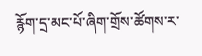རྙོག་དྲ་མང་པོ་ཞིག་གྲོས་ཚོགས་ར་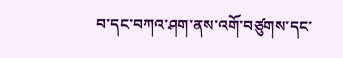བ་དང་བཀའ་ཤག་ནས་འགོ་བཙུགས་དང་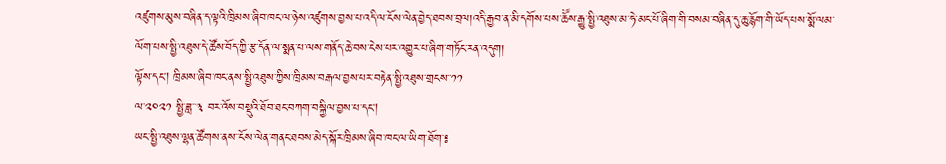འཛུགས་མུས་བཞིན་ད་ལྟའི་ཁྲིམས་ཞིབ་ཁང་ལ་ཉེས་འཛུགས་བྱས་པ་འདི་ལ་ངོས་ལེན་བྱེད་ཐབས་བྲལ།འདི་རྒྱབ་ན་མི་དགོས་པས་ཆཽས་རྒྱུ་སྤྱི་འཐུས་མ་ཧེ་མང་པོ་ཞིག་གི་བསམ་བཞིན་དུ་ཆུ་རྙོག་གི་ཡོད་པས་སྨོ་ལམ་ལོག་པས་སྤྱི་འཐུས་དེ་ཚོས་བོད་ཀྱི་རྩ་དོན་ལ་སྨན་པ་ལས་གནོད་ཆེ་བས་ངེས་པར་འགྱུར་པ་ཞིག་གཏོང་རན་འདུག།
ལྟོས་དང། ཁྲིམས་ཞིབ་ཁང་ནས་སྤྱི་འཐུས་ཀྱིས་ཁྲིམས་བརྒལ་བྱས་པར་བརྟེན་སྤྱི་འཐུས་གྲངས་་༡༡
ལ་༢༠༢༡ སྤྱི་ཟླ་་༣ བར་འོས་བསྡུའི་ཐོབ་ཐང་བཀག་བསྐྱིལ་བྱས་པ་དང།
ཡང་སྤྱི་འཐུས་ལྷན་ཚོགས་ནས་་ངོས་ལེན་གནང་ཐབས་མེད་སྐོར་ཁྲིམས་ཞིབ་ཁང་ལ་ཡིག་ཐོག་༔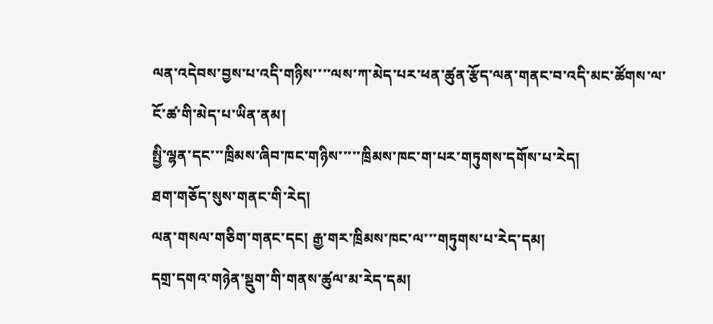ལན་འདེབས་བྱས་པ་འདི་གཉིས་་་་ལས་ཀ་མེད་པར་ཕན་ཚུན་རྩོད་ལན་གནང་བ་འདི་མང་ཚོགས་ལ་
ངོ་ཚ་གི་མེད་པ་ཡིན་ནམ།
སྤྱི་ལྷན་དང་་་ཁྲིམས་ཞིབ་ཁང་གཉིས་་་་་ཁྲིམས་ཁང་ག་པར་གཏུགས་དགོས་པ་རེད།
ཐག་གཅོད་སུས་གནང་གི་རེད།
ལན་གསལ་གཅིག་གནང་དང། རྒྱ་གར་ཁྲིམས་ཁང་ལ་་་གཏུགས་པ་རེད་དམ།
དགྲ་དགའ་གཉེན་སྡུག་གི་གནས་ཚུལ་མ་རེད་དམ།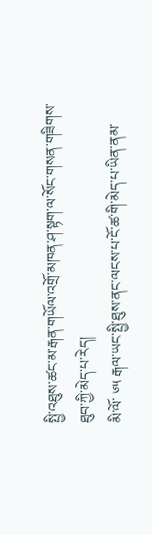སྤྱི་འཐུས་ཚང་མ་རྒན་གཡོལ་འགྲོ་མཁན་ཤ་སྟག་ལ་སོང་གསན་གཟིགས་ཐུབ་ཀྱི་མེད་པ་རེད།
མི་ལོ་ ༦༥ རྒལ་ཡང་སྤྱི་ཐུས་ནང་ལངས་པ་ངོ་ཚ་གི་མེད་པ་ཡིན་ནམ་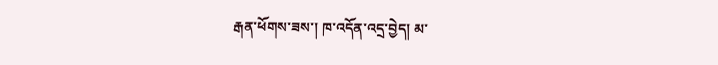རྒན་ཕོགས་ཟས་། ཁ་འདོན་འདྲ་བྱེད། མ་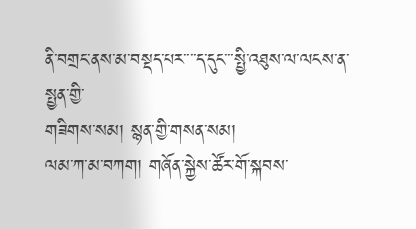ནི་བགྲང་ནས་མ་བསྡད་པར་་་་ད་དུང་་་སྤྱི་འཐུས་ལ་ལངས་ན་སྤྱན་གྱི་
གཟིགས་སམ། སྙན་གྱི་གསན་སམ།
ལམ་ཀ་མ་བཀག། གཞོན་སྐྱེས་ཚོར་གོ་སྐབས་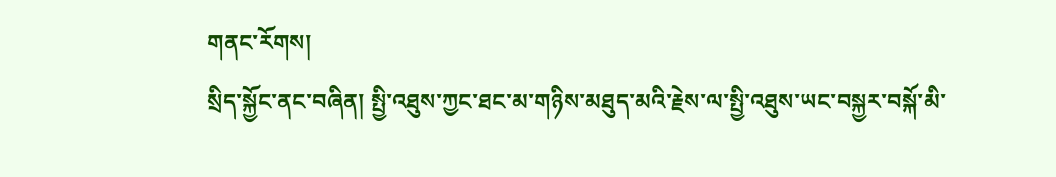གནང་རོགས།
སྲིད་སྐྱོང་ནང་བཞིན། སྤྱི་འཐུས་ཀྱང་ཐང་མ་གཉིས་མཐུད་མའི་རྗེས་ལ་སྤྱི་འཐུས་ཡང་བསྐྱར་བསྐོ་མི་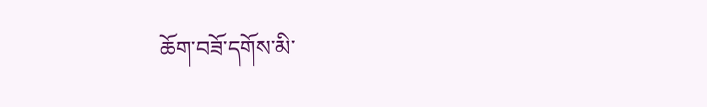ཆོག་བཟོ་དགོས་མི་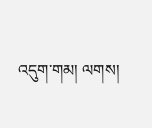འདུག་གམ། ལགས།